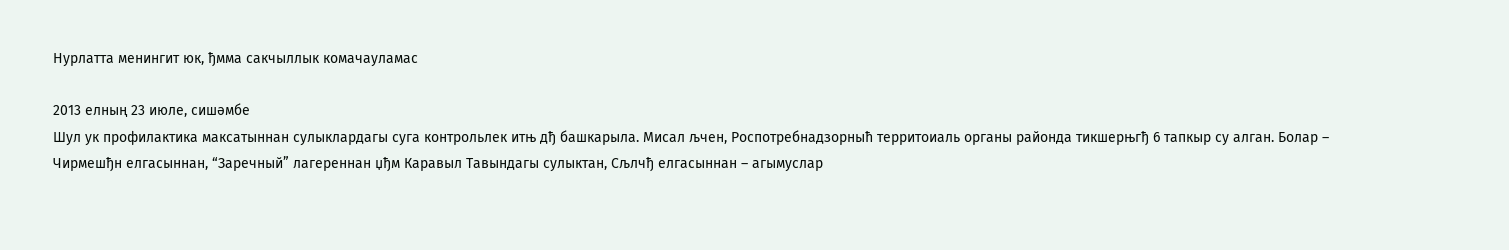Нурлатта менингит юк, ђмма сакчыллык комачауламас

2013 елның 23 июле, сишәмбе
Шул ук профилактика максатыннан сулыклардагы суга контрольлек итњ дђ башкарыла. Мисал љчен, Роспотребнадзорныћ территоиаль органы районда тикшерњгђ 6 тапкыр су алган. Болар – Чирмешђн елгасыннан, “Заречный” лагереннан џђм Каравыл Тавындагы сулыктан, Сљлчђ елгасыннан – агымуслар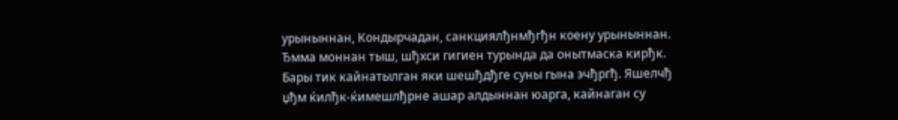урыныннан, Кондырчадан, санкциялђнмђгђн коену урыныннан.
Ђмма моннан тыш, шђхси гигиен турында да онытмаска кирђк. Бары тик кайнатылган яки шешђдђге суны гына эчђргђ. Яшелчђ џђм ќилђк-ќимешлђрне ашар алдыннан юарга, кайнаган су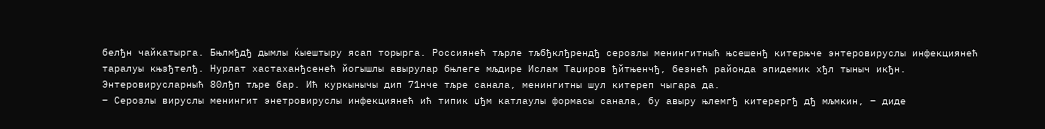белђн чайкатырга. Бњлмђдђ дымлы ќыештыру ясап торырга. Россиянећ тљрле тљбђклђрендђ серозлы менингитныћ њсешенђ китерњче энтеровируслы инфекциянећ таралуы књзђтелђ. Нурлат хастаханђсенећ йогышлы авырулар бњлеге мљдире Ислам Таџиров ђйтњенчђ, безнећ районда эпидемик хђл тыныч икђн. Энтеровирусларныћ 80лђп тљре бар. Ић куркынычы дип 71нче тљре санала, менингитны шул китереп чыгара да.
– Серозлы вируслы менингит энетровируслы инфекциянећ ић типик џђм катлаулы формасы санала, бу авыру њлемгђ китерергђ дђ мљмкин, – диде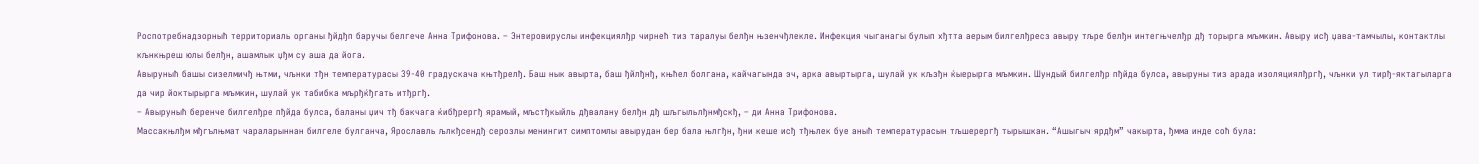Роспотребнадзорныћ территориаль органы ђйдђп баручы белгече Анна Трифонова. – Энтеровируслы инфекциялђр чирнећ тиз таралуы белђн њзенчђлекле. Инфекция чыганагы булып хђтта аерым билгелђресз авыру тљре белђн интегњчелђр дђ торырга мљмкин. Авыру исђ џава-тамчылы, контактлы кљнкњреш юлы белђн, ашамлык џђм су аша да йога.
Авыруныћ башы сизелмичђ њтми, чљнки тђн температурасы 39-40 градускача књтђрелђ. Баш нык авырта, баш ђйлђнђ, књћел болгана, кайчагында эч, арка авыртырга, шулай ук кљзђн ќыерырга мљмкин. Шундый билгелђр пђйда булса, авыруны тиз арада изоляциялђргђ, чљнки ул тирђ-яктагыларга да чир йоктырырга мљмкин, шулай ук табибка мљрђќђгать итђргђ.
– Авыруныћ беренче билгелђре пђйда булса, баланы џич тђ бакчага ќибђрергђ ярамый, мљстђкыйль дђвалану белђн дђ шљгыльлђнмђскђ, – ди Анна Трифонова.
Массакњлђм мђгълњмат чараларыннан билгеле булганча, Ярославль љлкђсендђ серозлы менингит симптомлы авырудан бер бала њлгђн, ђни кеше исђ тђњлек буе аныћ температурасын тљшерергђ тырышкан. “Ашыгыч ярдђм” чакырта, ђмма инде соћ була: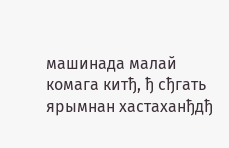машинада малай комага китђ, ђ сђгать ярымнан хастаханђдђ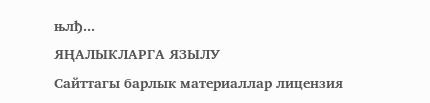њлђ...
ЯҢАЛЫКЛАРГА ЯЗЫЛУ
Сайттагы барлык материаллар лицензия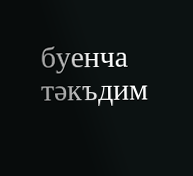буенча тәкъдим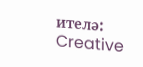ителә:
Creative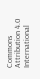Commons Attribution 4.0 International